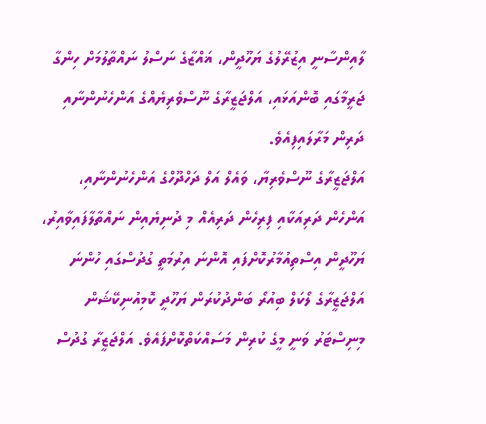ލާއިންސާނީ އިޒުރޭލުގެ ޔަހޫދީން، ޣައްޒާގެ ނަސްލު ނައްތާލުމަށް ހިންގާ ޖަރީމާގައި ބޮންއަޅައި، އަލްޖަޒީރާގެ ނޫސްވެރިޔެއްގެ އަންހެނުންނާއި ދަރިން މަރާލައިފިއެވެ.
އަލްޖަޒީރާގެ ނޫސްވެރިޔާ، ވައެލް އަލް ދަހްދޫހްގެ އަންހެނުންނާއި، އަންހެން ދަރިއަކާއި ފިރިހެން ދަރިއެއް މި ދުނިޔެއިން ނައްތާލާފައިވާއިރު، ޔަހޫދީން އިސްތިއުމާރުކޮށްފައި އޮންނަ އިރުމަތީ ގުދުސްގައި ހުންނަ އަލްޖަޒީރާގެ ލޯކަލް ބިއުރޯ ބަންދުކުރަން ޔަހޫދީ ކޮމިއުނިކޭޝަން މިނިސްޓަރު ވަނީ މީގެ ކުރިން މަސައްކަތްކޮށްފައެވެ. އަލްޖަޒީރާ ގުދުސް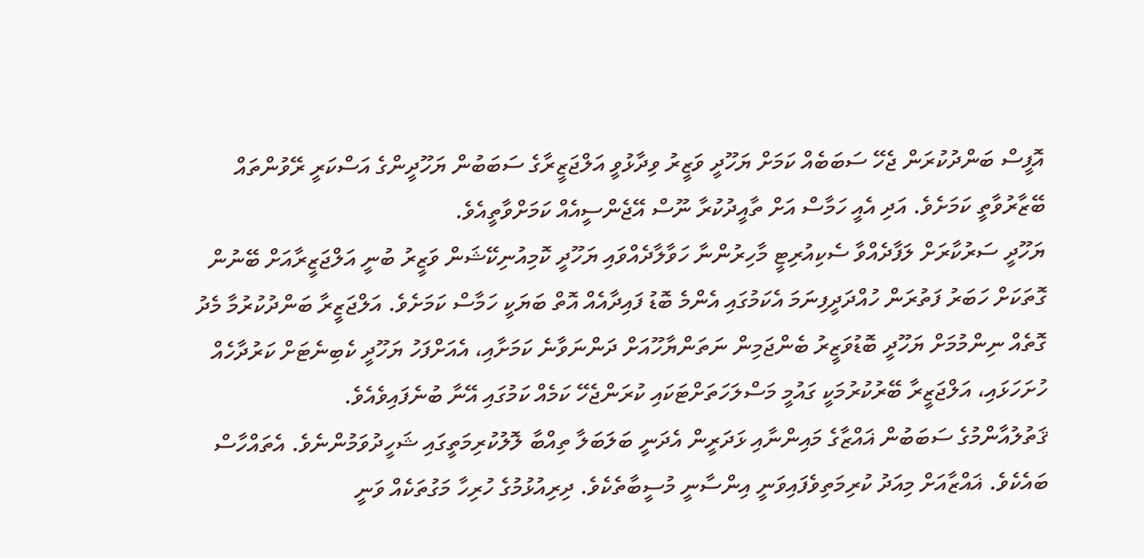އޮފީސް ބަންދުކުރަން ޖެހޭ ސަބަބެއް ކަމަށް ޔަހޫދީ ވަޒީރު ވިދާޅުވީ އަލްޖަޒީރާގެ ސަބަބުން ޔަހޫދީންގެ އަސްކަރީ ރޭވުންތައް ބޭޒާރުވާތީ ކަމަށެވެ. އަދި އެއީ ހަމާސް އަށް ތާއީދުކުރާ ނޫސް އޭޖެންސީއެއް ކަމަށްވާތީއެވެ.
ޔަހޫދީ ސަރުކާރަށް ލަފާދެއްވާ ސެކިއުރިޓީ މާހިރުންނާ ހަވާލާދެއްވައި ޔަހޫދީ ކޮމިއުނިކޭޝަން ވަޒީރު ބުނީ އަލްޖަޒީރާއަށް ބޭނުން ގޮތަކަށް ހަބަރު ފަތުރަން ހުއްދަދީފިނަމަ އެކަމުގައި އެންމެ ބޮޑު ފައިދާއެއް އޮތް ބަޔަކީ ހަމާސް ކަމަށެވެ. އަލްޖަޒީރާ ބަންދުކުރުމާ މެދު ގޮތެއް ނިންމުމަށް ޔަހޫދީ ބޮޑުވަޒީރު ބެންޖަމިން ނަތަންޔާހޫއަށް ދަންނަވާނެ ކަމަށާއި، އެއަށްފަހު ޔަހޫދީ ކެބިނެޓަށް ކަރުދާހެއް ހުށަހަޅައި، އަލްޖަޒީރާ ބޭރުކުރުމަކީ ގައުމީ މަސްލަހަތަށްޓަކައި ކުރަންޖެހޭ ކަމެއް ކަމުގައި އޭނާ ބުނެފައިވެއެވެ.
ޤަތުލުއާންމުގެ ސަބަބުން ޣައްޒާގެ މައިންނާއި ޅަދަރީން އެދަނީ ބަލަބަލާ ތިއްބާ ލޮލުކުރިމަތީގައި ޝަހީދުވަމުންނެވެ. އެތައްހާސް ބައެކެވެ. ޣައްޒާއަށް މިއަދު ކުރިމަތިވެފައިވަނީ އިންސާނީ މުސީބާތެކެވެ. ދިރިއުޅުމުގެ ހުރިހާ މަގުތަކެއް ވަނީ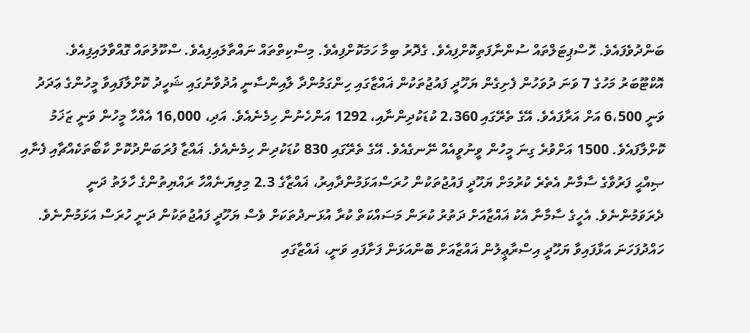ބަންދުވެފައެވެ. ހޮސްޕިޓަލްތައް ސުންނާފަތިކޮށްފިއެވެ. ގެދޮރު ބިމާ ހަމަކޮށްފިއެވެ. މިސްކިތްތައް ނައްތާލައިފިއެވެ. ސްކޫލުތައް ގޮއްވާލައިފިއެވެ.
އޮކްޓޫބަރު މަހުގެ 7 ވަނަ ދުވަހުން ފެށިގެން ޔަހޫދީ ފައުޖުތަކުން ޣައްޒާގައި ހިންގަމުންދާ ލާއިންސާނީ އުދުވާނުގައި ޝަހީދު ކޮށްލާފައިވާ މީހުންގެ ޢަދަދު ވަނީ 6،500 އަށް އަރާފައެވެ. އޭގެ ތެރޭގައި 2،360 ކުޑަކުދިންނާއި، 1292 އަންހެނުން ހިމެނެއެވެ. އަދި، 16,000 އެއްހާ މީހުން ވަނީ ޒަޚަމު ކޮށްލާފައެވެ. 1500 އަށްވުރެ ގިނަ މީހުން ވީނުވީއެއް ނޭނގެއެވެ. އޭގެ ތެރޭގައި 830 ކުޑަކުދިން ހިމެނެއެވެ. ޣައްޒާ ފުރަބަންދުކޮށް ކާބޯތަކެއްޗާއި ފެނާއި ޞިއްޙީ ފަރުވާގެ ސާމާނު އެތެރެ ކުރުމަށް ޔަހޫދީ ފައުޖުތަކުން ހުރަސްއަޅަމުންދާއިރު، ޣައްޒާގެ 2.3 މިލިޔަނެއްހާ ރައްޔިތުންގެ ހާލަތު ދަނީ ދެރަވަމުންނެވެ. އެހީގެ ސާމާނާ އެކު ޣައްޒާއަށް ދަތުރު ކުރަން މަސައްކަތް ކުރާ އުޅަނދުތަކަށް ވެސް ޔަހޫދީ ފައުޖުތަކުން ދަނީ ހުރަސް އަޅަމުންނެވެ.
ހައްދުފަހަނަ އަޅާފައިވާ ޔަހޫދީ އިސްރާޢީލުން ޣައްޒާއަށް ބޮންއަޅަން ފަށާފައި ވަނީ، ޣައްޒާގައި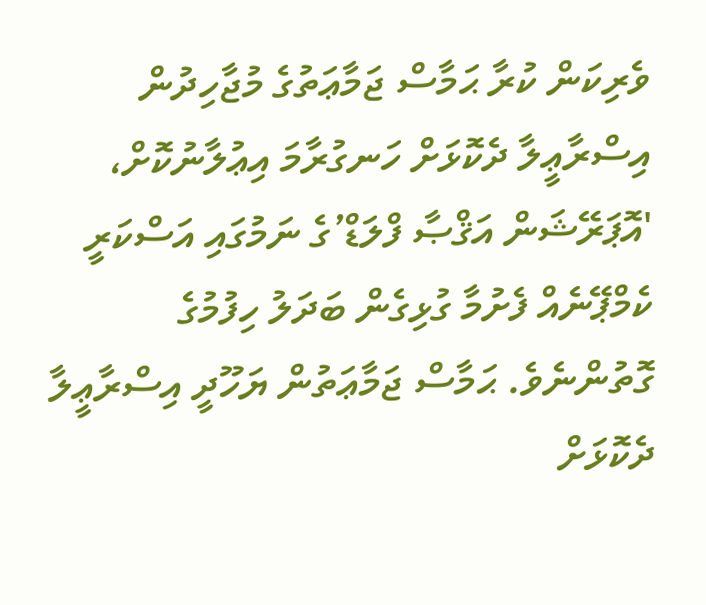ވެރިކަން ކުރާ ޙަމާސް ޖަމާޢަތުގެ މުޖާހިދުން އިސްރާޢީލާ ދެކޮޅަށް ހަނގުރާމަ އިޢުލާނުކޮށް، 'އޮޕަރޭޝަން އަޤްޞާ ފްލަޑް’ގެ ނަމުގައި އަސްކަރީ ކެމްޕޭނެއް ފެށުމާ ގުޅިގެން ބަދަލު ހިފުމުގެ ގޮތުންނެވެ. ޙަމާސް ޖަމާޢަތުން ޔަހޫދީ އިސްރާޢީލާ ދެކޮޅަށް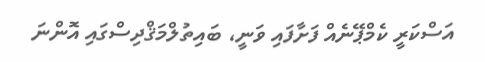އަސްކަރީ ކެމްޕޭނެއް ފަށާފައި ވަނީ، ބައިތުލްމަޤްދިސްގައި އޮންނަ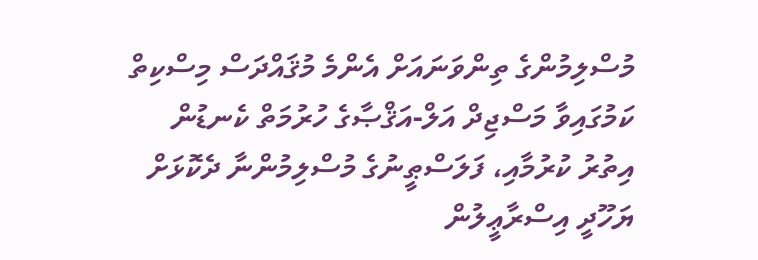މުސްލިމުންގެ ތިންވަނައަށް އެންމެ މުޤައްދަސް މިސްކިތް ކަމުގައިވާ މަސްޖިދް އަލް-އަޤްޞާގެ ހުރުމަތް ކެނޑުން އިތުރު ކުރުމާއި، ފަލަސްޠީނުގެ މުސްލިމުންނާ ދެކޮޅަށް ޔަހޫދީ އިސްރާޢީލުން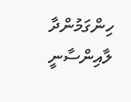ހިންގަމުންދާ ލާއިންސާނީ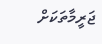ޖަރީމާތަކަށް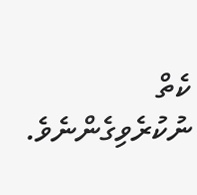ކެތް ނުކުރެވިގެންނެވެ.